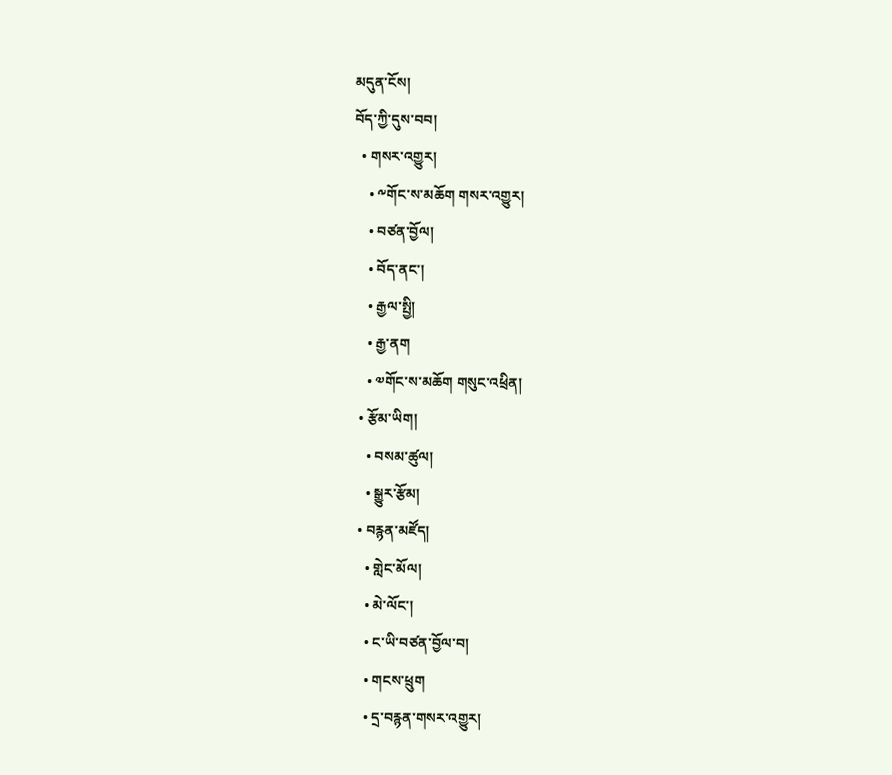མདུན་ངོས།
བོད་ཀྱི་དུས་བབ།
  • གསར་འགྱུར།
    • ༸གོང་ས་མཆོག གསར་འགྱུར།
    • བཙན་བྱོལ།
    • བོད་ནང་།
    • རྒྱལ་སྤྱི།
    • རྒྱ་ནག
    • ༧གོང་ས་མཆོག གསུང་འཕྲིན།
  • རྩོམ་ཡིག།
    • བསམ་ཚུལ།
    • སྒྱུར་རྩོམ།
  • བརྙན་མཛོད།
    • གླེང་མོལ།
    • མེ་ལོང་།
    • ང་ཡི་བཙན་བྱོལ་བ།
    • གངས་ཕྲུག
    • དྲ་བརྙན་གསར་འགྱུར།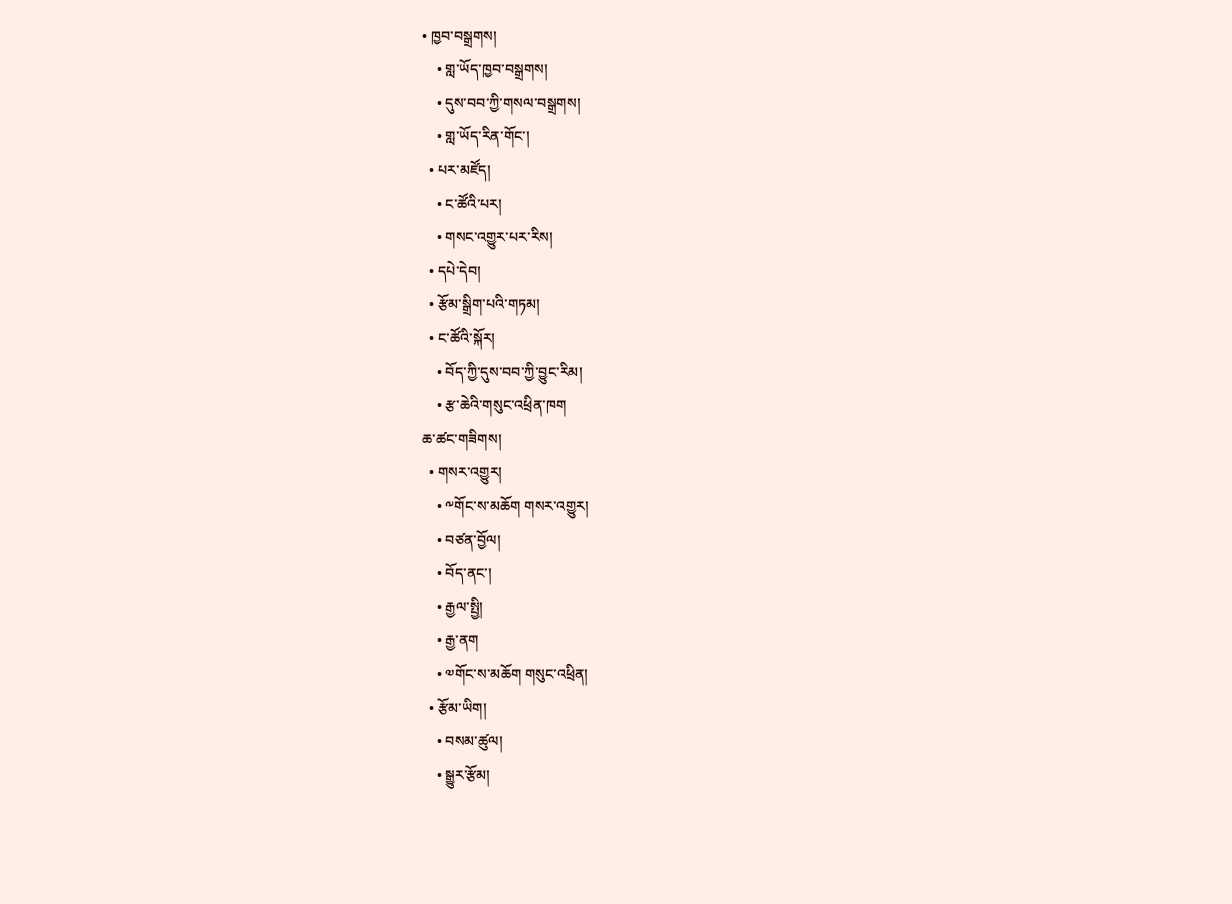• ཁྱབ་བསྒྲགས།
    • གླ་ཡོད་ཁྱབ་བསྒྲགས།
    • དུས་བབ་ཀྱི་གསལ་བསྒྲགས།
    • གླ་ཡོད་རིན་གོང་།
  • པར་མཛོད།
    • ང་ཚོའི་པར།
    • གསང་འགྱུར་པར་རིས།
  • དཔེ་དེབ།
  • རྩོམ་སྒྲིག་པའི་གཏམ།
  • ང་ཚོའི་སྐོར།
    • བོད་ཀྱི་དུས་བབ་ཀྱི་བྱུང་རིམ།
    • རྩ་ཆེའི་གསུང་འཕྲིན་ཁག
ཆ་ཚང་གཟིགས།
  • གསར་འགྱུར།
    • ༸གོང་ས་མཆོག གསར་འགྱུར།
    • བཙན་བྱོལ།
    • བོད་ནང་།
    • རྒྱལ་སྤྱི།
    • རྒྱ་ནག
    • ༧གོང་ས་མཆོག གསུང་འཕྲིན།
  • རྩོམ་ཡིག།
    • བསམ་ཚུལ།
    • སྒྱུར་རྩོམ།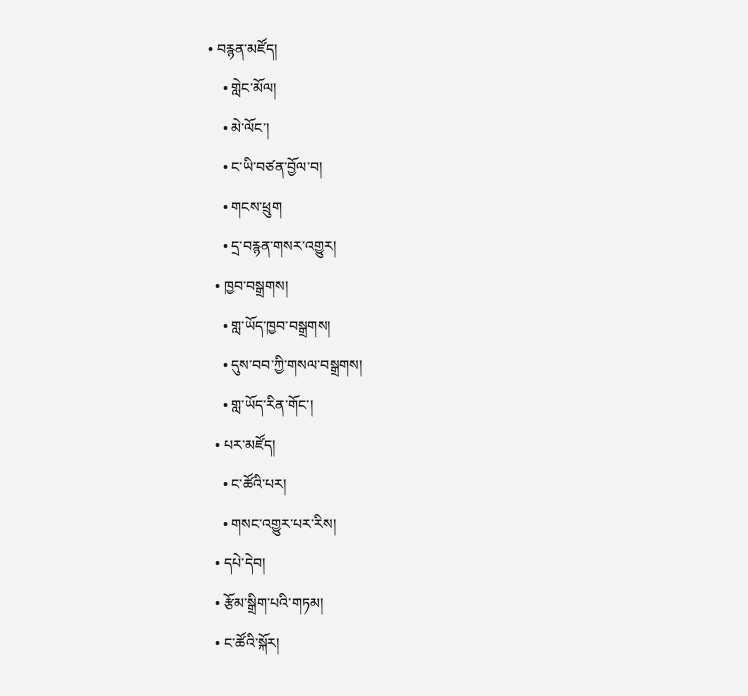• བརྙན་མཛོད།
    • གླེང་མོལ།
    • མེ་ལོང་།
    • ང་ཡི་བཙན་བྱོལ་བ།
    • གངས་ཕྲུག
    • དྲ་བརྙན་གསར་འགྱུར།
  • ཁྱབ་བསྒྲགས།
    • གླ་ཡོད་ཁྱབ་བསྒྲགས།
    • དུས་བབ་ཀྱི་གསལ་བསྒྲགས།
    • གླ་ཡོད་རིན་གོང་།
  • པར་མཛོད།
    • ང་ཚོའི་པར།
    • གསང་འགྱུར་པར་རིས།
  • དཔེ་དེབ།
  • རྩོམ་སྒྲིག་པའི་གཏམ།
  • ང་ཚོའི་སྐོར།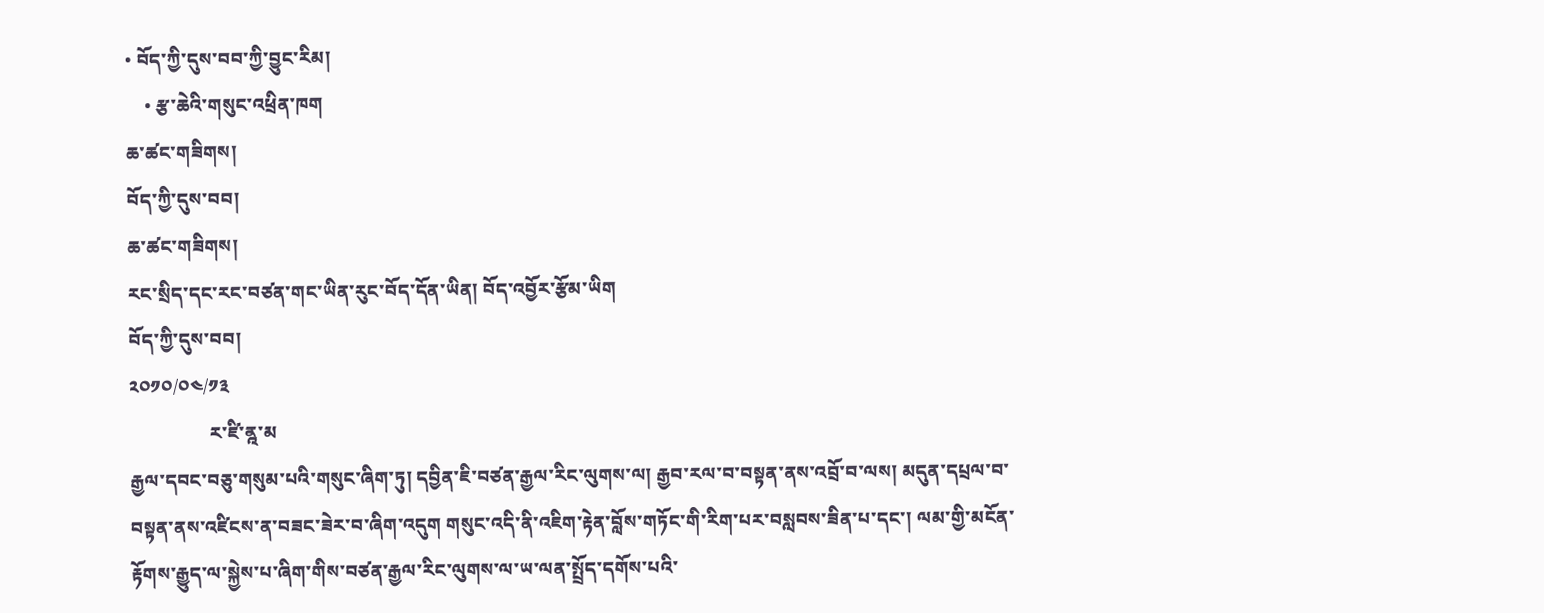• བོད་ཀྱི་དུས་བབ་ཀྱི་བྱུང་རིམ།
    • རྩ་ཆེའི་གསུང་འཕྲིན་ཁག
ཆ་ཚང་གཟིགས།
བོད་ཀྱི་དུས་བབ།
ཆ་ཚང་གཟིགས།
རང་སྲིད་དང་རང་བཙན་གང་ཡིན་རུང་བོད་དོན་ཡིན། བོད་འབྱོར་རྩོམ་ཡིག
བོད་ཀྱི་དུས་བབ།
༢༠༡༠/༠༤/༡༣
                 ར་ཛི་ནྰ་མ
རྒྱལ་དབང་བཅུ་གསུམ་པའི་གསུང་ཞིག་ཏུ། དབྱིན་ཇི་བཙན་རྒྱལ་རིང་ལུགས་ལ། རྒྱབ་རལ་བ་བསྟན་ནས་འབྲོ་བ་ལས། མདུན་དཔྲལ་བ་བསྟན་ནས་འཛིངས་ན་བཟང་ཟེར་བ་ཞིག་འདུག གསུང་འདི་ནི་འཇིག་རྟེན་བློས་གཏོང་གི་རིག་པར་བསླབས་ཟིན་པ་དང་། ལམ་གྱི་མངོན་རྟོགས་རྒྱུད་ལ་སྐྱེས་པ་ཞིག་གིས་བཙན་རྒྱལ་རིང་ལུགས་ལ་ཡ་ལན་སྤྲོད་དགོས་པའི་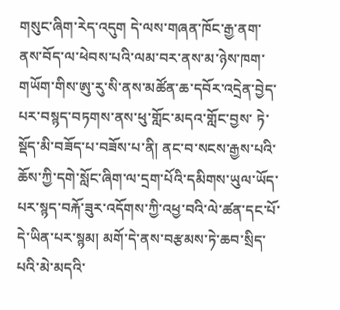གསུང་ཞིག་རེད་འདུག དེ་ལས་གཞན་ཁོང་རྒྱ་ནག་ནས་བོད་ལ་ཕེབས་པའི་ལམ་བར་ནས་མ་ཉེས་ཁག་གཡོག་གིས་ཨུ་རུ་སི་ནས་མཚོན་ཆ་དབོར་འདྲེན་བྱེད་པར་བསྙད་བཏགས་ནས་ཕུ་གློང་མདའ་གློང་བྱས་ ཏེ་སྡོད་མི་བཟོད་པ་བཟོས་པ་ནི། ནང་བ་སངས་རྒྱས་པའི་ཆོས་ཀྱི་དགེ་སློང་ཞིག་ལ་དྲག་པོའི་དམིགས་ཡུལ་ཡོད་པར་སྙད་བརྐོ་ཟུར་འདོགས་ཀྱི་འཕྱ་བའི་ལེ་ཚན་དང་པོ་དེ་ཡིན་པར་སྙམ། མགོ་དེ་ནས་བརྩམས་ཏེ་ཆབ་སྲིད་པའི་མེ་མདའི་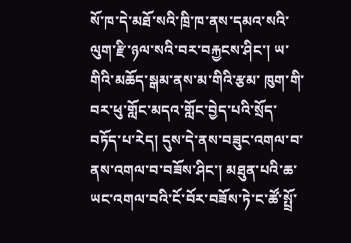སོ་ཁ་དེ་མཐོ་སའི་ཁྲི་ཁ་ནས་དམའ་སའི་ལུག་རྫི་ཉལ་སའི་བར་བརྐྱངས་ཤིང་། ཡ་གིའི་མཆོད་སྒམ་ནས་མ་གིའི་རྩམ་ ཁུག་གི་བར་ཕུ་གློང་མདའ་གློང་བྱེད་པའི་སྲོད་བཏོད་པ་རེད། དུས་དེ་ནས་བཟུང་འགལ་བ་ནས་འགལ་བ་བཟོས་ཤིང་། མཐུན་པའི་ཆ་ཡང་འགལ་བའི་ངོ་བོར་བཟོས་ཏེ་ང་ཚོ་སྤྲོ་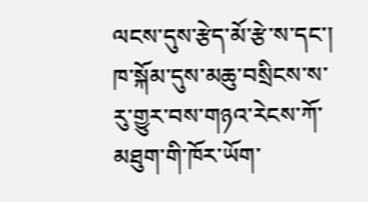ལངས་དུས་རྩེད་མོ་རྩེ་ས་དང་། ཁ་སྐོམ་དུས་མཆུ་བསྲིངས་ས་རུ་གྱུར་བས་གཉའ་རེངས་ཀོ་མཐུག་གི་ཁོར་ཡོག་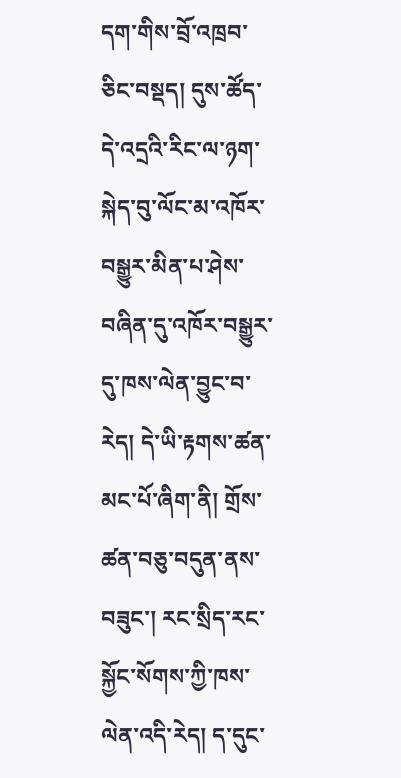དག་གིས་བྲོ་འཁྲབ་ཅིང་བསྡད། དུས་ཚོད་དེ་འདྲའི་རིང་ལ་ཉག་སྐེད་བུ་ལོང་མ་འཁོར་བསྒྱུར་མིན་པ་ཤེས་བཞིན་དུ་འཁོར་བསྒྱུར་དུ་ཁས་ལེན་བྱུང་བ་རེད། དེ་ཡི་རྟགས་ཚན་མང་པོ་ཞིག་ནི། གྲོས་ཚན་བཅུ་བདུན་ནས་བཟུང་། རང་སྲིད་རང་སྐྱོང་སོགས་ཀྱི་ཁས་ལེན་འདི་རེད། ད་དུང་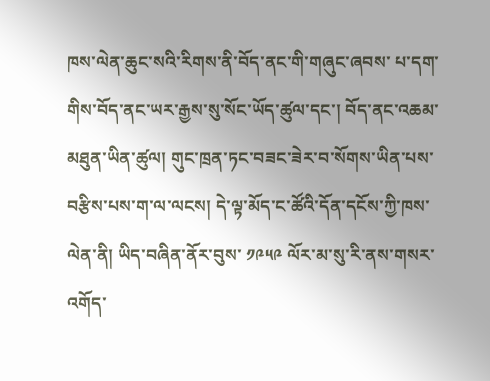ཁས་ལེན་ཆུང་སའི་རིགས་ནི་བོད་ནང་གི་གཞུང་ཞབས་ པ་དག་གིས་བོད་ནང་ཡར་རྒྱས་སུ་སོང་ཡོད་ཚུལ་དང་། བོད་ནང་འཆམ་མཐུན་ཡིན་ཚུལ། གུང་ཁྲན་ཏང་བཟང་ཟེར་བ་སོགས་ཡིན་པས་བརྩིས་པས་ག་ལ་ལངས། དེ་ལྟ་མོད་ང་ཚོའི་དོན་དངོས་ཀྱི་ཁས་ལེན་ནི། ཡིད་བཞིན་ནོར་བུས་ ༡༩༥༩ ལོར་མ་སུ་རི་ནས་གསར་འགོད་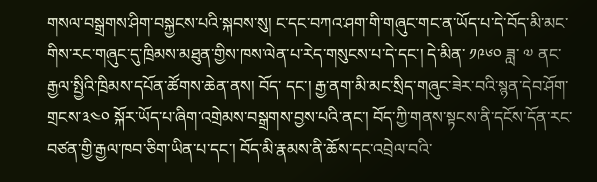གསལ་བསྒྲགས་ཤིག་བསྐྱངས་པའི་སྐབས་སུ། ང་དང་བཀའ་ཤག་གི་གཞུང་གང་ན་ཡོད་པ་དེ་བོད་མི་མང་གིས་རང་གཞུང་དུ་ཁྲིམས་མཐུན་གྱིས་ཁས་ལེན་པ་རེད་གསུངས་པ་དེ་དང་། དེ་མིན་ ༡༩༦༠ ཟླ་ ༧ ནང་རྒྱལ་སྤྱིའི་ཁྲིམས་དཔོན་ཚོགས་ཆེན་ནས། བོད་ དང་། རྒྱ་ནག་མི་མང་སྲིད་གཞུང་ཟེར་བའི་སྙན་དེབ་ཤོག་གྲངས་༣༤༠ སྐོར་ཡོད་པ་ཞིག་འགྲེམས་བསྒྲགས་བྱས་པའི་ནང་། བོད་ཀྱི་གནས་སྟངས་ནི་དངོས་དོན་རང་བཙན་གྱི་རྒྱལ་ཁབ་ཅིག་ཡིན་པ་དང་། བོད་མི་རྣམས་ནི་ཆོས་དང་འབྲེལ་བའི་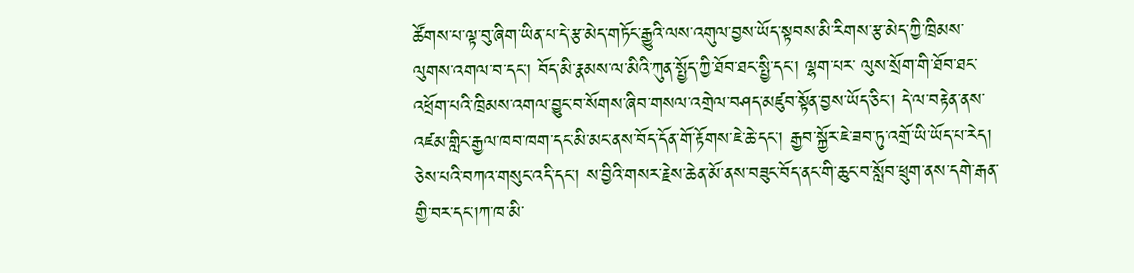ཚོགས་པ་ལྟ་བུ་ཞིག་ཡིན་པ་དེ་རྩ་མེད་གཏོང་རྒྱུའི་ལས་འགུལ་བྱས་ཡོད་སྟབས་མི་རིགས་རྩ་མེད་ཀྱི་ཁྲིམས་ལུགས་འགལ་བ་དང་། བོད་མི་རྣམས་ལ་མིའི་ཀུན་སྤྱོད་ཀྱི་ཐོབ་ཐང་སྤྱི་དང་། ལྷག་པར་ ལུས་སྲོག་གི་ཐོབ་ཐང་འཕྲོག་པའི་ཁྲིམས་འགལ་བྱུང་བ་སོགས་ཞིབ་གསལ་འགྲེལ་བཤད་མཛུབ་སྟོན་བྱས་ཡོད་ཅིང་། དེ་ལ་བརྟེན་ནས་འཛམ་གླིང་རྒྱལ་ཁབ་ཁག་དང་མི་མང་ནས་བོད་དོན་གོ་རྟོགས་ཇེ་ཆེ་དང་། རྒྱབ་སྐྱོར་ཇེ་ཟབ་ཏུ་འགྲོ་ཡི་ཡོད་པ་རེད། ཅེས་པའི་བཀའ་གསུང་འདི་དང་། ས་བྱིའི་གསར་རྗེས་ཆེན་མོ་ནས་བཟུང་བོད་ནང་གི་ཆུང་བ་སློབ་ཕྲུག་ནས་དགེ་རྒན་གྱི་བར་དང་།ཀ་ཁ་མི་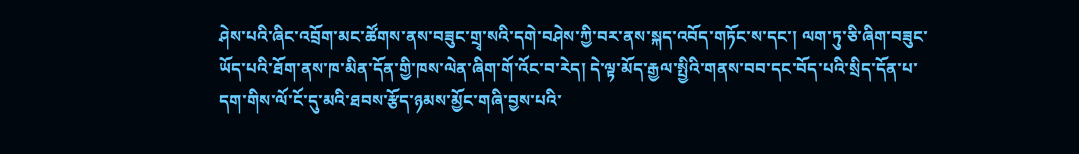ཤེས་པའི་ཞིང་འབྲོག་མང་ཚོགས་ནས་བཟུང་གྲྭ་སའི་དགེ་བཤེས་ཀྱི་བར་ནས་སྐད་འབོད་གཏོང་ས་དང་། ལག་ཏུ་ཅི་ཞིག་བཟུང་ ཡོད་པའི་ཐོག་ནས་ཁ་མིན་དོན་གྱི་ཁས་ལེན་ཞིག་གོ་འོང་བ་རེད། དེ་ལྟ་མོད་རྒྱལ་སྤྱིའི་གནས་བབ་དང་བོད་པའི་སྲིད་དོན་པ་དག་གིས་ལོ་ངོ་དུ་མའི་ཐབས་རྩོད་ཉམས་མྱོང་གཞི་བྱས་པའི་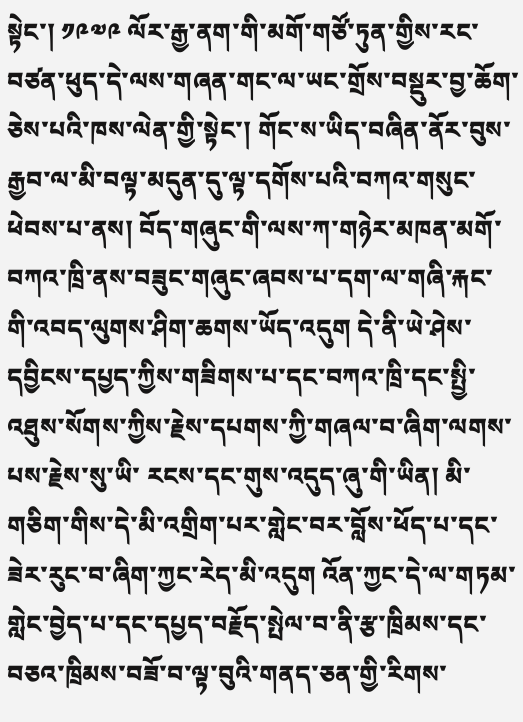སྟེང་། ༡༩༧༩ ལོར་རྒྱ་ནག་གི་མགོ་གཙོ་ཏུན་གྱིས་རང་བཙན་ཕུད་དེ་ལས་གཞན་གང་ལ་ཡང་གྲོས་བསྡུར་བྱ་ཆོག་ཅེས་པའི་ཁས་ལེན་གྱི་སྟེང་། གོང་ས་ཡིད་བཞིན་ནོར་བུས་རྒྱབ་ལ་མི་བལྟ་མདུན་དུ་ལྟ་དགོས་པའི་བཀའ་གསུང་ཕེབས་པ་ནས། བོད་གཞུང་གི་ལས་ཀ་གཉེར་མཁན་མགོ་བཀའ་ཁྲི་ནས་བཟུང་གཞུང་ཞབས་པ་དག་ལ་གཞི་རྐང་གི་འབད་ལུགས་ཤིག་ཆགས་ཡོད་འདུག དེ་ནི་ཡེ་ཤེས་དབྱིངས་དཔྱད་ཀྱིས་གཟིགས་པ་དང་བཀའ་ཁྲི་དང་སྤྱི་འཐུས་སོགས་ཀྱིས་རྗེས་དཔགས་ཀྱི་གཞལ་བ་ཞིག་ལགས་པས་རྗེས་སུ་ཡི་ རངས་དང་གུས་འདུད་ཞུ་གི་ཡིན། མི་གཅིག་གིས་དེ་མི་འགྲིག་པར་གླེང་བར་བློས་ཕོད་པ་དང་ཟེར་རུང་བ་ཞིག་ཀྱང་རེད་མི་འདུག འོན་ཀྱང་དེ་ལ་གཏམ་གླེང་བྱེད་པ་དང་དཔྱད་བརྗོད་སྤེལ་བ་ནི་རྩ་ཁྲིམས་དང་བཅའ་ཁྲིམས་བཟོ་བ་ལྟ་བུའི་གནད་ཅན་གྱི་རིགས་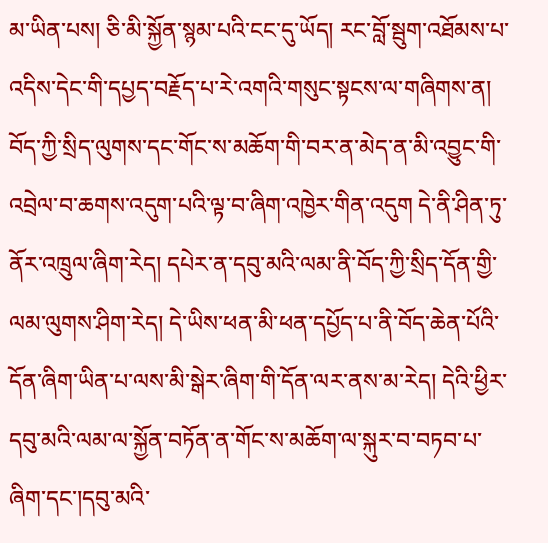མ་ཡིན་པས། ཅི་མི་སྐྱོན་སྙམ་པའི་ངང་དུ་ཡོད། རང་བློ་སྦུག་འཐོམས་པ་འདིས་དེང་གི་དཔྱད་བརྗོད་པ་རེ་འགའི་གསུང་སྟངས་ལ་གཞིགས་ན། བོད་ཀྱི་སྲིད་ལུགས་དང་གོང་ས་མཆོག་གི་བར་ན་མེད་ན་མི་འབྱུང་གི་འབྲེལ་བ་ཆགས་འདུག་པའི་ལྟ་བ་ཞིག་འཁྱེར་གིན་འདུག དེ་ནི་ཤིན་ཏུ་ནོར་འཁྲུལ་ཞིག་རེད། དཔེར་ན་དབུ་མའི་ལམ་ནི་བོད་ཀྱི་སྲིད་དོན་གྱི་ལམ་ལུགས་ཤིག་རེད། དེ་ཡིས་ཕན་མི་ཕན་དཔྱོད་པ་ནི་བོད་ཆེན་པོའི་དོན་ཞིག་ཡིན་པ་ལས་མི་སྒེར་ཞིག་གི་དོན་ལར་ནས་མ་རེད། དེའི་ཕྱིར་དབུ་མའི་ལམ་ལ་སྐྱོན་བཏོན་ན་གོང་ས་མཆོག་ལ་སྐུར་བ་བཏབ་པ་ཞིག་དང་།དབུ་མའི་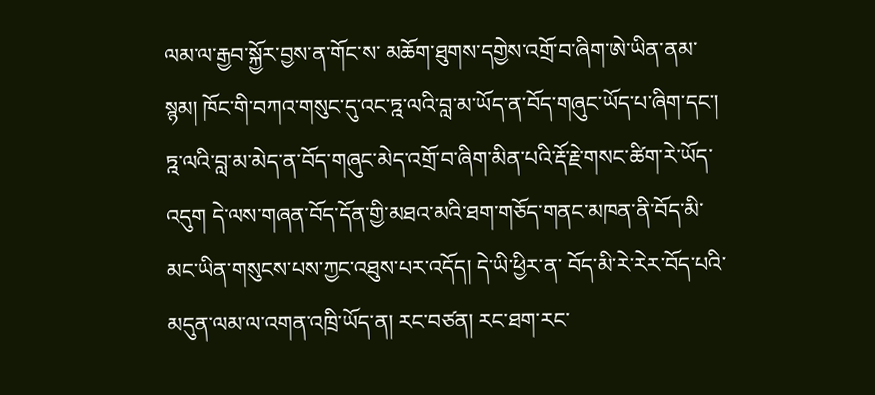ལམ་ལ་རྒྱབ་སྐྱོར་བྱས་ན་གོང་ས་ མཆོག་ཐུགས་དགྱེས་འགྲོ་བ་ཞིག་ཨེ་ཡིན་ནམ་སྙམ། ཁོང་གི་བཀའ་གསུང་དུ་འང་ཏྰ་ལའི་བླ་མ་ཡོད་ན་བོད་གཞུང་ཡོད་པ་ཞིག་དང་། ཏྰ་ལའི་བླ་མ་མེད་ན་བོད་གཞུང་མེད་འགྲོ་བ་ཞིག་མིན་པའི་རྡོ་རྗེ་གསང་ཚིག་རེ་ཡོད་འདུག དེ་ལས་གཞན་བོད་དོན་གྱི་མཐའ་མའི་ཐག་གཅོད་གནང་མཁན་ནི་བོད་མི་མང་ཡིན་གསུངས་པས་ཀྱང་འཐུས་པར་འདོད། དེ་ཡི་ཕྱིར་ན་ བོད་མི་རེ་རེར་བོད་པའི་མདུན་ལམ་ལ་འགན་འཁྲི་ཡོད་ན། རང་བཙན། རང་ཐག་རང་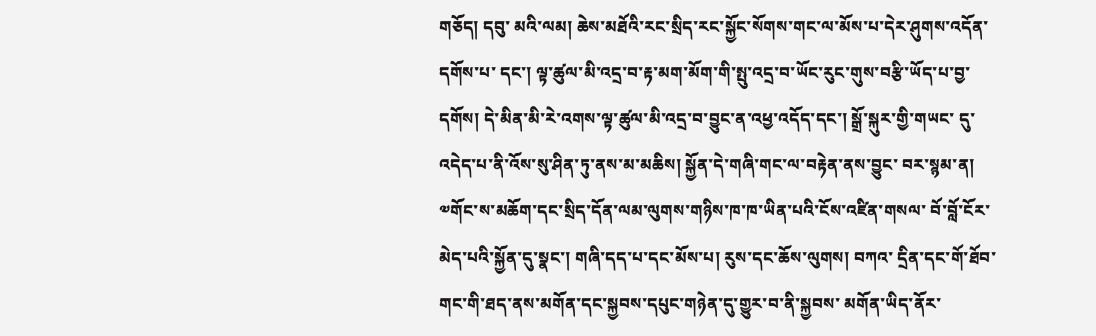གཅོད། དབུ་ མའི་ལམ། ཆེས་མཐོའི་རང་སྲིད་རང་སྐྱོང་སོགས་གང་ལ་མོས་པ་དེར་ཤུགས་འདོན་དགོས་པ་ དང་། ལྟ་ཚུལ་མི་འདྲ་བ་རྟ་མག་མོག་གི་སྤུ་འདྲ་བ་ཡོང་རུང་གུས་བརྩི་ཡོད་པ་བྱ་དགོས། དེ་མིན་མི་རེ་འགས་ལྟ་ཚུལ་མི་འདྲ་བ་བྱུང་ན་འཕྱ་འདོད་དང་། སྒྲོ་སྐུར་གྱི་གཡང་ དུ་འདེད་པ་ནི་འོས་སུ་ཤིན་ཏུ་ནས་མ་མཆིས། སྐྱོན་དེ་གཞི་གང་ལ་བརྟེན་ནས་བྱུང་ བར་སྙམ་ན། ༧གོང་ས་མཆོག་དང་སྲིད་དོན་ལམ་ལུགས་གཉིས་ཁ་ཁ་ཡིན་པའི་ངོས་འཛིན་གསལ་ བོ་བློ་ངོར་མེད་པའི་སྐྱོན་དུ་སྣང་། གཞི་དད་པ་དང་མོས་པ། རུས་དང་ཆོས་ལུགས། བཀའ་ དྲིན་དང་གོ་ཐོབ་གང་གི་ཐད་ནས་མགོན་དང་སྐྱབས་དཔུང་གཉེན་དུ་གྱུར་བ་ནི་སྐྱབས་ མགོན་ཡིད་ནོར་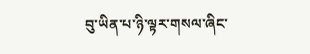བུ་ཡིན་པ་ཉི་ལྟར་གསལ་ཞིང་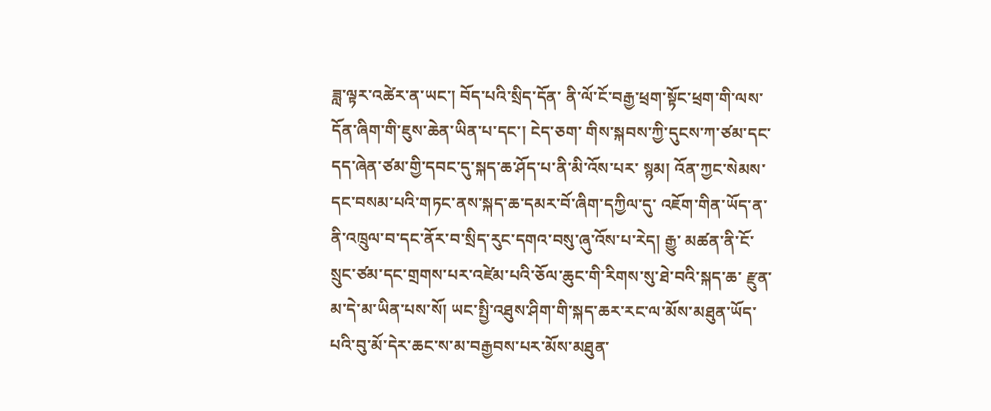ཟླ་ལྟར་འཚེར་ན་ཡང་། བོད་པའི་སྲིད་དོན་ ནི་ལོ་ངོ་བརྒྱ་ཕྲག་སྟོང་ཕྲག་གི་ལས་དོན་ཞིག་གི་ཇུས་ཆེན་ཡིན་པ་དང་། ངེད་ཅག་ གིས་སྐབས་ཀྱི་དུངས་ཀ་ཙམ་དང་དད་ཞེན་ཙམ་གྱི་དབང་དུ་སྐད་ཆ་ཤོད་པ་ནི་མི་འོས་པར་ སྙམ། འོན་ཀྱང་སེམས་དང་བསམ་པའི་གཏང་ནས་སྐད་ཆ་དམར་བོ་ཞིག་དཀྱིལ་དུ་ འཇོག་གིན་ཡོད་ན་ནི་འཁྲུལ་བ་དང་ནོར་བ་སྲིད་རུང་དགའ་བསུ་ཞུ་འོས་པ་རེད། རྒྱུ་ མཚན་ནི་ངོ་སྲུང་ཙམ་དང་གྲགས་པར་འཛེམ་པའི་ཅོལ་ཆུང་གི་རིགས་སུ་ཐེ་བའི་སྐད་ཆ་ རྫུན་མ་དེ་མ་ཡིན་པས་སོ། ཡང་སྤྱི་འཐུས་ཤིག་གི་སྐད་ཆར་རང་ལ་མོས་མཐུན་ཡོད་པའི་བུ་མོ་དེར་ཆང་ས་མ་བརྒྱབས་པར་མོས་མཐུན་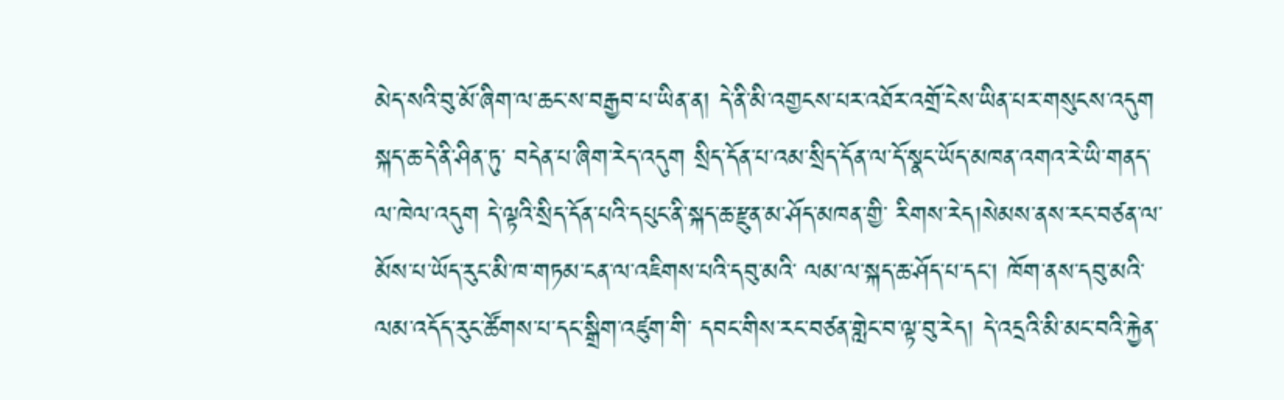མེད་སའི་བུ་མོ་ཞིག་ལ་ཆང་ས་བརྒྱབ་པ་ཡིན་ན། དེ་ནི་མི་འགྱངས་པར་འཐོར་འགྲོ་ངེས་ཡིན་པར་གསུངས་འདུག སྐད་ཆ་དེ་ནི་ཤིན་ཏུ་ བདེན་པ་ཞིག་རེད་འདུག སྲིད་དོན་པ་འམ་སྲིད་དོན་ལ་དོ་སྣང་ཡོད་མཁན་འགའ་རེ་ཡི་གནད་ལ་ཁེལ་འདུག དེ་ལྟའི་སྲིད་དོན་པའི་དཔུང་ནི་སྐད་ཆ་རྫུན་མ་ཤོད་མཁན་གྱི་ རིགས་རེད།སེམས་ནས་རང་བཙན་ལ་མོས་པ་ཡོད་རུང་མི་ཁ་གཏམ་ངན་ལ་འཇིགས་པའི་དབུ་མའི་ ལམ་ལ་སྐད་ཆ་ཤོད་པ་དང་། ཁོག་ནས་དབུ་མའི་ལམ་འདོད་རུང་ཚོགས་པ་དང་སྒྲིག་འཛུག་གི་ དབང་གིས་རང་བཙན་གླེང་བ་ལྟ་བུ་རེད། དེ་འདྲའི་མི་མང་བའི་རྐྱེན་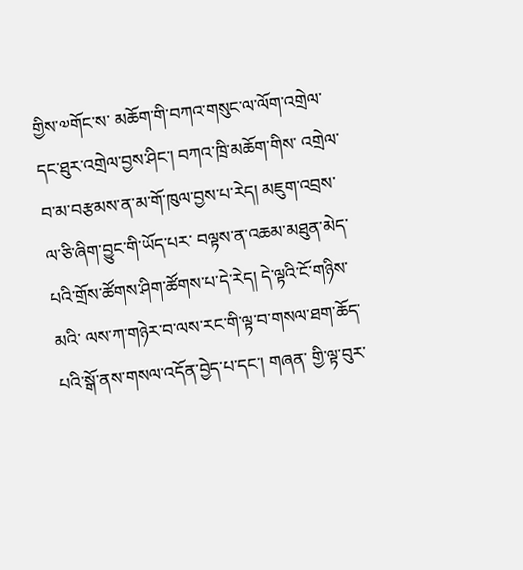གྱིས་༧གོང་ས་ མཆོག་གི་བཀའ་གསུང་ལ་ལོག་འགྲེལ་དང་ཐུར་འགྲེལ་བྱས་ཤིང་། བཀའ་ཁྲི་མཆོག་གིས་ འགྲེལ་བ་མ་བརྩམས་ན་མ་གོ་ཁུལ་བྱས་པ་རེད། མཇུག་འབྲས་ལ་ཅི་ཞིག་བྱུང་གི་ཡོད་པར་ བལྟས་ན་འཆམ་མཐུན་མེད་པའི་གྲོས་ཚོགས་ཤིག་ཚོགས་པ་དེ་རེད། དེ་ལྟའི་ངོ་གཉིས་མའི་ ལས་ཀ་གཉེར་བ་ལས་རང་གི་ལྟ་བ་གསལ་ཐག་ཆོད་པའི་སྒོ་ནས་གསལ་འདོན་བྱེད་པ་དང་། གཞན་ གྱི་ལྟ་བུར་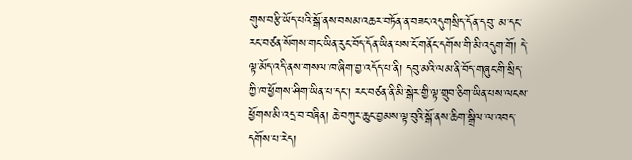གུས་བརྩི་ཡོད་པའི་སྒོ་ནས་བསམ་འཆར་བཏོན་ན་བཟང་འདུགསྲིད་དོན་དབུ་ མ་དང་རང་བཙན་སོགས་གང་ཡིན་རུང་བོད་དོན་ཡིན་པས་ངོ་གནོང་དགོས་གི་མི་འདུག་གོ། དེ་ལྟ་མོད་འདི་ནས་གསལ་ཁ་ཞིག་བྱ་འདོད་པ་ནི། དབུ་མའི་ལམ་ནི་བོད་གཞུང་གི་སྲིད་ ཀྱི་ཁ་ཕྱོགས་ཤིག་ཡིན་པ་དང་། རང་བཙན་ནི་མི་སྒེར་གྱི་ལྟ་གྲུབ་ཅིག་ཡིན་པས་ལངས་ ཕྱོགས་མི་འདྲ་བ་བཞིན། ཆེ་བཀུར་ཆུང་བྱམས་ལྟ་བུའི་སྒོ་ནས་ཆིག་སྒྲིལ་ལ་འབད་ དགོས་པ་རེད།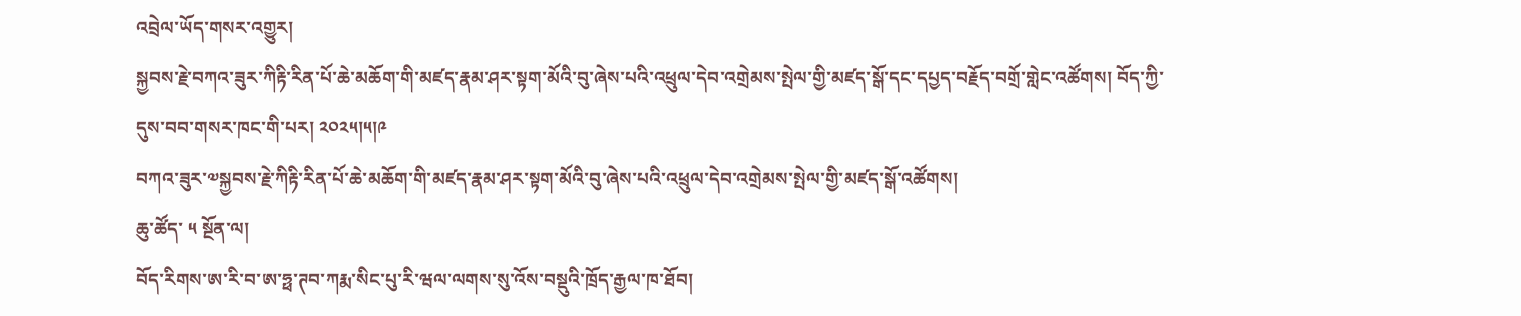འབྲེལ་ཡོད་གསར་འགྱུར།
སྐྱབས་རྗེ་བཀའ་ཟུར་ཀིརྟི་རིན་པོ་ཆེ་མཆོག་གི་མཛད་རྣམ་ཤར་སྟག་མོའི་བུ་ཞེས་པའི་འཕྲུལ་དེབ་འགྲེམས་སྤེལ་གྱི་མཛད་སྒོ་དང་དཔྱད་བརྗོད་བགྲོ་གླེང་འཚོགས། བོད་ཀྱི་དུས་བབ་གསར་ཁང་གི་པར། ༢༠༢༥།༥།༩
བཀའ་ཟུར་༧སྐྱབས་རྗེ་ཀིརྟི་རིན་པོ་ཆེ་མཆོག་གི་མཛད་རྣམ་ཤར་སྟག་མོའི་བུ་ཞེས་པའི་འཕྲུལ་དེབ་འགྲེམས་སྤེལ་གྱི་མཛད་སྒོ་འཚོགས།
ཆུ་ཚོད་ ༥ སྔོན་ལ།
བོད་རིགས་ཨ་རི་བ་ཨ་ཧྥ་ཊབ་ཀརྨ་སིང་པུ་རི་ཝལ་ལགས་སུ་འོས་བསྡུའི་ཁྲོད་རྒྱལ་ཁ་ཐོབ།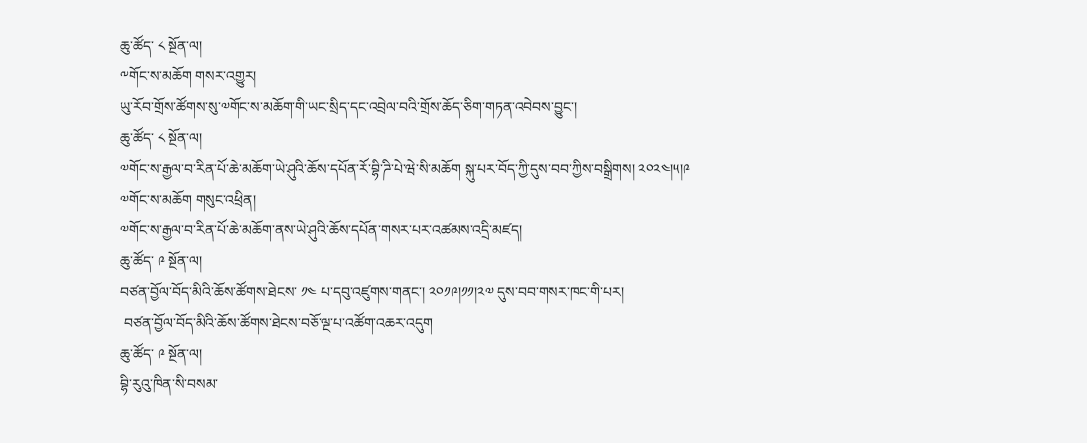ཆུ་ཚོད་ ༨ སྔོན་ལ།
༸གོང་ས་མཆོག གསར་འགྱུར།
ཡུ་རོབ་གྲོས་ཚོགས་སུ་༧གོང་ས་མཆོག་གི་ཡང་སྲིད་དང་འབྲེལ་བའི་གྲོས་ཆོད་ཅིག་གཏན་འབེབས་བྱུང་།
ཆུ་ཚོད་ ༨ སྔོན་ལ།
༧གོང་ས་རྒྱལ་བ་རིན་པོ་ཆེ་མཆོག་ཡེ་ཤུའི་ཆོས་དཔོན་རོ་བྷི་ཌི་པེ་ཝེ་སི་མཆོག སྐུ་པར་བོད་ཀྱི་དུས་བབ་ཀྱིས་བསྒྲིགས། ༢༠༢༤།༥།༩
༧གོང་ས་མཆོག གསུང་འཕྲིན།
༧གོང་ས་རྒྱལ་བ་རིན་པོ་ཆེ་མཆོག་ནས་ཡེ་ཤུའི་ཆོས་དཔོན་གསར་པར་འཚམས་འདྲི་མཛད།
ཆུ་ཚོད་ ༩ སྔོན་ལ།
བཙན་བྱོལ་བོད་མིའི་ཆོས་ཚོགས་ཐེངས་ ༡༤ པ་དབུ་འཛུགས་གནང་། ༢༠༡༩།༡༡།༢༧ དུས་བབ་གསར་ཁང་གི་པར།
 བཙན་བྱོལ་བོད་མིའི་ཆོས་ཚོགས་ཐེངས་བཅོ་ལྔ་པ་འཚོག་འཆར་འདུག
ཆུ་ཚོད་ ༩ སྔོན་ལ།
བྷི་རུའུ་ཁིན་སི་བསམ་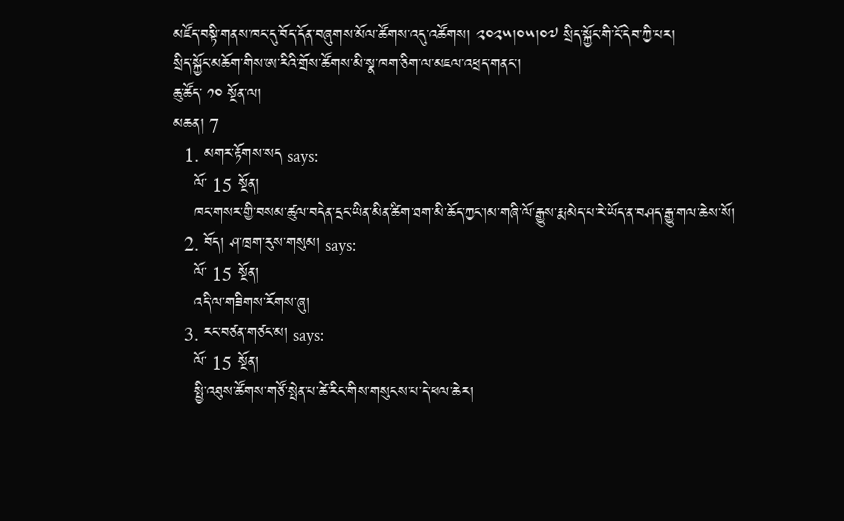མཛོད་བསྟི་གནས་ཁང་དུ་བོད་དོན་བཞུགས་མོལ་ཚོགས་འདུ་འཚོགས། ༢༠༢༥།༠༥།༠༧ སྲིད་སྐྱོང་གི་ངོ་དེབ་ཀྱི་པར།
སྲིད་སྐྱོང་མཆོག་གིས་ཨ་རིའི་གྲོས་ཚོགས་མི་སྣ་ཁག་ཅིག་ལ་མཇལ་འཕྲད་གནང་།
ཆུ་ཚོད་ ༡༠ སྔོན་ལ།
མཆན། 7
  1. མགར་རྟོགས་སད says:
    ལོ་ 15 སྔོན།
    ཁང་གསར་གྱི་བསམ་ཚུལ་བདེན་དྲང་ཡིན་མིན་ཚིག་ཐག་མི་ཆོད་ཀྱང་།མ་གཞི་ལོ་རྒྱུས་རྨ་མེད་པ་རེ་ཡོད་ན་བཤད་རྒྱུ་གལ་ཆེས་སོ།
  2. བོད། ཤ་ཁྲག་རུས་གསུམ། says:
    ལོ་ 15 སྔོན།
    འདི་ལ་གཟིགས་རོགས་ཞུ།
  3. རང་བཙན་གཙང་མ། says:
    ལོ་ 15 སྔོན།
    སྤྱི་འཐུས་ཚོགས་གཙོ་སྤེན་པ་ཚེ་རིང་གིས་གསུངས་པ་དེ་ཕལ་ཆེར།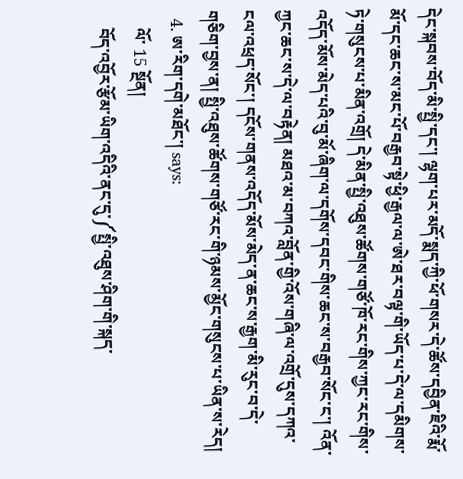དེང་སྐབས་བོད་མི་སྤྱི་དང་། ལྷག་པར་མདོ་སྨད་ཀྱི་ཕོ་གསར་དེ་ཚོས་དབྱིན་ཇིའི་རྨོ་མོ་དང་ཆང་ས་མང་པོ་བརྒྱབ་སྟེ་ཕྱི་རྒྱལ་ལ་ཨེ་ཐར་བལྟ་གི་ཡོད་པ་དེ་ལ་དམིགས་ཏེ་གསུངས་པ་མིན་འགྲོ། དེ་མིན་སྤྱི་འཐུས་ཚོགས་གཙོ་ཁོ་རང་གིས་ཀྱང་རང་གིས་འདོད་མོས་མེད་པའི་བུ་མོ་ཞིག་ལ་དགོས་དབང་གིས་ཆང་ས་བརྒྱབ་སོང་ང་། འོན་ཀྱང་ཆང་ས་དེ་ལ་བརྟེན། མཐའ་མ་བཀའ་བློན་གྱི་འོས་གཞི་ལ་འགྲོ་དུས་དཀའ་ངལ་འཕྲད་སོང་། དངོས་གནས་འདོད་མོས་མེད་ན་ཆང་ས་རྒྱག་མི་རུང་བ་དེ་གཅིག་བྱས་ན། སྤྱི་འཐུས་ཚོགས་གཙོ་རང་གི་ཉམས་མྱོང་གསུངས་པ་ཡིན་ས་རེད།
  4. ཨ་རིག་དགེ་མཐོང་། says:
    ལོ་ 15 སྔོན།
    བོད་འབྱོར་རྩོམ་ཡིག་འདིའི་ནང་དུ་༼སྤྱི་འཐུས་ཤིག་གི་སྐད་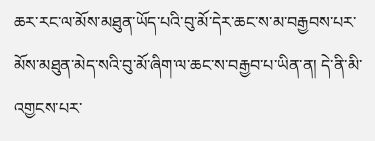ཆར་རང་ལ་མོས་མཐུན་ཡོད་པའི་བུ་མོ་དེར་ཆང་ས་མ་བརྒྱབས་པར་མོས་མཐུན་མེད་སའི་བུ་མོ་ཞིག་ལ་ཆང་ས་བརྒྱབ་པ་ཡིན་ན། དེ་ནི་མི་འགྱངས་པར་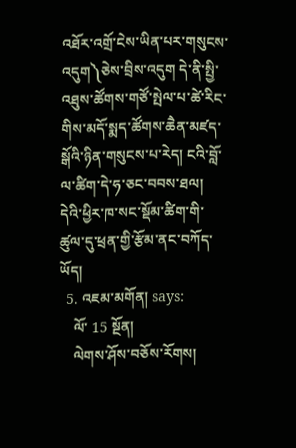འཐོར་འགྲོ་ངེས་ཡིན་པར་གསུངས་འདུག༽ཅེས་བྲིས་འདུག དེ་ནི་སྤྱི་འཐུས་ཚོགས་གཙོ་སྤེལ་པ་ཚེ་རིང་གིས་མདོ་སྨད་ཚོགས་ཆཻན་མཛད་སྒོའི་ཉིན་གསུངས་པ་རེད། ངའི་བློ་ལ་ཚིག་དེ་ཧ་ཅང་བབས་ཐལ། དེའི་ཕྱིར་ཁ་སང་སྡོམ་ཚིག་གི་ཚུལ་དུ་ཕྲན་གྱི་རྩོམ་ནང་བཀོད་ཡོད།
  5. འཇམ་མགོན། says:
    ལོ་ 15 སྔོན།
    ལེགས་ཤོས་བཅོས་རོགས།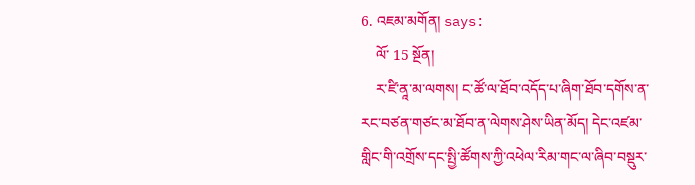6. འཇམ་མགོན། says:
    ལོ་ 15 སྔོན།
    ར་ཛི་ནཱ་མ་ལགས། ང་ཚོ་ལ་ཐོབ་འདོད་པ་ཞིག་ཐོབ་དགོས་ན་རང་བཙན་གཙང་མ་ཐོབ་ན་ལེགས་ཤེས་ཡིན་མོད། དེང་འཛམ་གླིང་གི་འགྲོས་དང་སྤྱི་ཚོགས་ཀྱི་འཕེལ་རིམ་གང་ལ་ཞིབ་བསྡུར་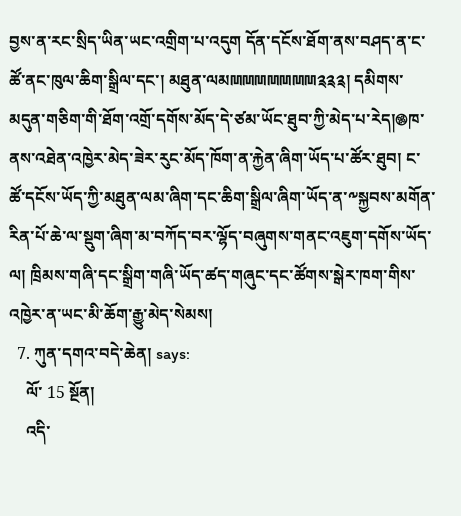བྱས་ན་རང་སྲིད་ཡིན་ཡང་འགྲིག་པ་འདུག དོན་དངོས་ཐོག་ནས་བཤད་ན་ང་ཚོ་ནང་ཁུལ་ཆིག་སྒྲིལ་དང་། མཐུན་ལམྊྊྊྊྊྊྊ༉༉༉། དམིགས་མདུན་གཅིག་གི་ཐོག་འགྲོ་དགོས་མོད་དེ་ཙམ་ཡོང་ཐུབ་ཀྱི་མེད་པ་རེད།࿌ཁ་ནས་འཐེན་འཁྱེར་མེད་ཟེར་རུང་མོད་ཁོག་ན་རྐྱེན་ཞིག་ཡོད་པ་ཚོར་ཐུབ། ང་ཚོ་དངོས་ཡོད་ཀྱི་མཐུན་ལམ་ཞིག་དང་ཆིག་སྒྲིལ་ཞིག་ཡོད་ན་༸སྐྱབས་མགོན་རིན་པོ་ཆེ་ལ་སྡུག་ཞིག་མ་བཀོད་བར་ལྷོད་བཞུགས་གནང་འཇུག་དགོས་ཡོད་ལ། ཁྲིམས་གཞི་དང་སྒྲིག་གཞི་ཡོད་ཚད་གཞུང་དང་ཚོགས་སྒེར་ཁག་གིས་འཁྱེར་ན་ཡང་མི་ཆོག་རྒྱུ་མེད་སེམས།
  7. ཀུན་དགའ་བདེ་ཆེན། says:
    ལོ་ 15 སྔོན།
    འདི་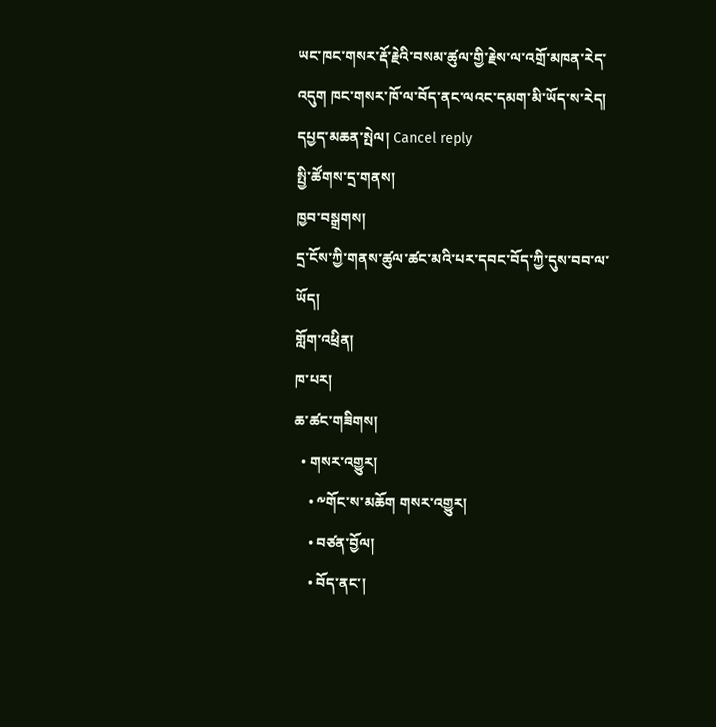ཡང་ཁང་གསར་རྡོ་རྗེའི་བསམ་ཚུལ་གྱི་རྗེས་ལ་འགྲོ་མཁན་རེད་འདུག ཁང་གསར་ཁོ་ལ་བོད་ནང་ལའང་དམག་མི་ཡོད་ས་རེད།
དཔྱད་མཆན་སྤེལ། Cancel reply
སྤྱི་ཚོགས་དྲ་གནས།
ཁྱབ་བསྒྲགས།
དྲ་ངོས་ཀྱི་གནས་ཚུལ་ཚང་མའི་པར་དབང་བོད་ཀྱི་དུས་བབ་ལ་ཡོད།
གློག་འཕྲིན།
ཁ་པར།
ཆ་ཚང་གཟིགས།
  • གསར་འགྱུར།
    • ༸གོང་ས་མཆོག གསར་འགྱུར།
    • བཙན་བྱོལ།
    • བོད་ནང་།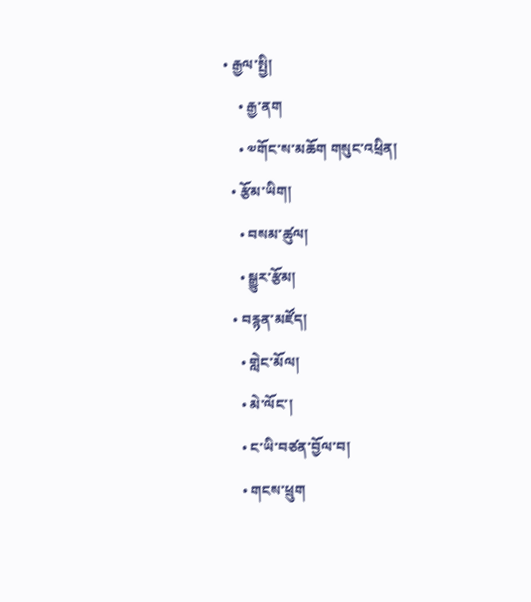• རྒྱལ་སྤྱི།
    • རྒྱ་ནག
    • ༧གོང་ས་མཆོག གསུང་འཕྲིན།
  • རྩོམ་ཡིག།
    • བསམ་ཚུལ།
    • སྒྱུར་རྩོམ།
  • བརྙན་མཛོད།
    • གླེང་མོལ།
    • མེ་ལོང་།
    • ང་ཡི་བཙན་བྱོལ་བ།
    • གངས་ཕྲུག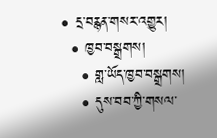• དྲ་བརྙན་གསར་འགྱུར།
  • ཁྱབ་བསྒྲགས།
    • གླ་ཡོད་ཁྱབ་བསྒྲགས།
    • དུས་བབ་ཀྱི་གསལ་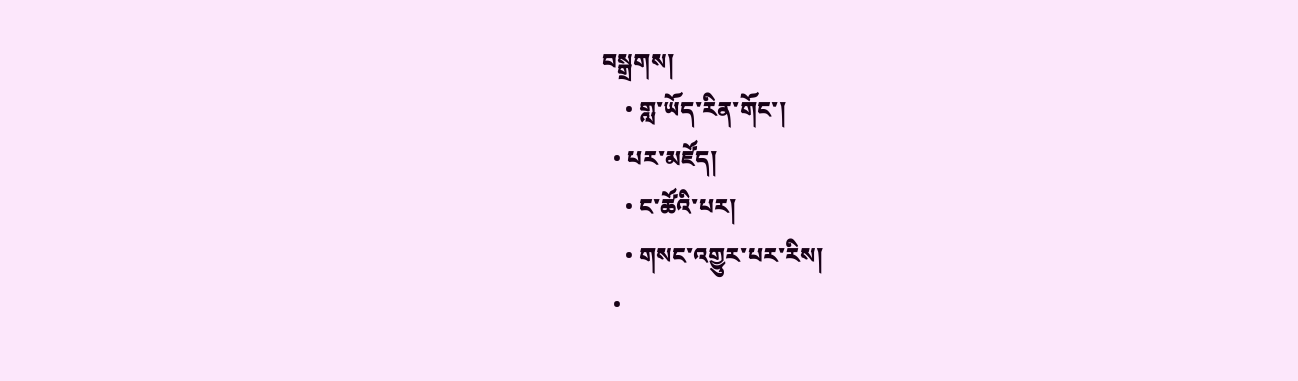བསྒྲགས།
    • གླ་ཡོད་རིན་གོང་།
  • པར་མཛོད།
    • ང་ཚོའི་པར།
    • གསང་འགྱུར་པར་རིས།
  •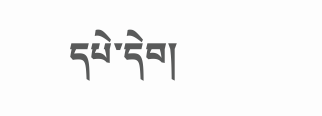དཔེ་དེབ།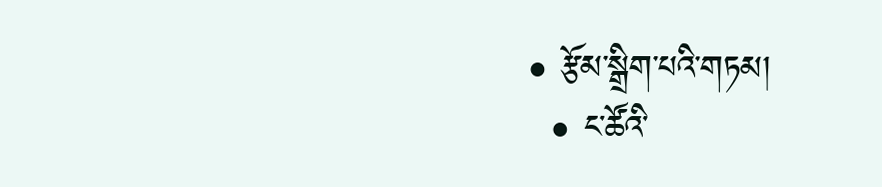• རྩོམ་སྒྲིག་པའི་གཏམ།
  • ང་ཚོའི་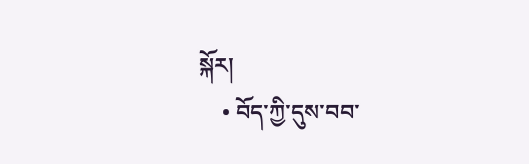སྐོར།
    • བོད་ཀྱི་དུས་བབ་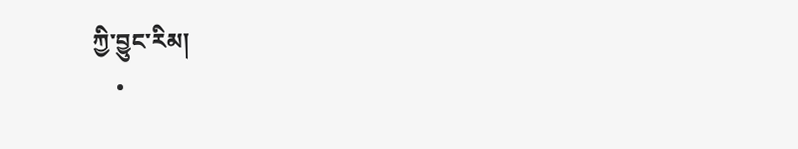ཀྱི་བྱུང་རིམ།
    •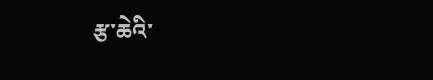རྩ་ཆེའི་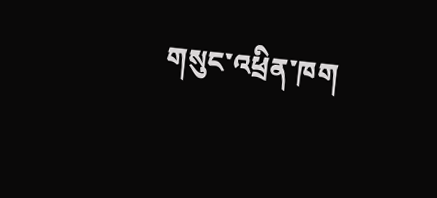གསུང་འཕྲིན་ཁག